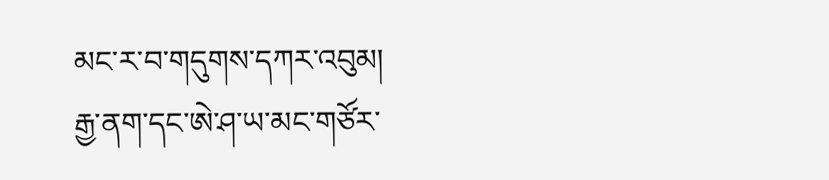མང་ར་བ་གདུགས་དཀར་འབུམ།
རྒྱ་ནག་དང་ཨེ་ཤ་ཡ་མང་གཙོར་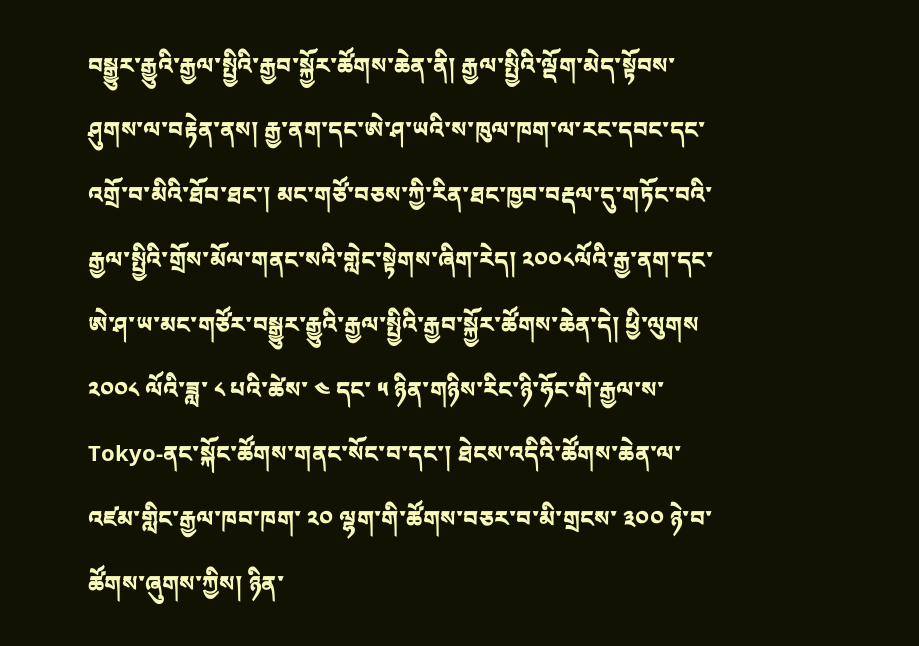བསྒྱུར་རྒྱུའི་རྒྱལ་སྤྱིའི་རྒྱབ་སྐྱོར་ཚོགས་ཆེན་ནི། རྒྱལ་སྤྱིའི་ལྡོག་མེད་སྟོབས་ཤུགས་ལ་བརྟེན་ནས། རྒྱ་ནག་དང་ཨེ་ཤ་ཡའི་ས་ཁུལ་ཁག་ལ་རང་དབང་དང་འགྲོ་བ་མིའི་ཐོབ་ཐང་། མང་གཙོ་བཅས་ཀྱི་རིན་ཐང་ཁྱབ་བརྡལ་དུ་གཏོང་བའི་རྒྱལ་སྤྱིའི་གྲོས་མོལ་གནང་སའི་གླེང་སྟེགས་ཞིག་རེད། ༢༠༠༨ལོའི་རྒྱ་ནག་དང་ཨེ་ཤ་ཡ་མང་གཙོར་བསྒྱུར་རྒྱུའི་རྒྱལ་སྤྱིའི་རྒྱབ་སྐྱོར་ཚོགས་ཆེན་དེ། ཕྱི་ལུགས ༢༠༠༨ ལོའི་ཟླ་ ༨ པའི་ཚེས་ ༤ དང་ ༥ ཉིན་གཉིས་རིང་ཉི་ཧོང་གི་རྒྱལ་ས་Tokyo-ནང་སྐོང་ཚོགས་གནང་སོང་བ་དང་། ཐེངས་འདིའི་ཚོགས་ཆེན་ལ་འཛམ་གླིང་རྒྱལ་ཁབ་ཁག་ ༢༠ ལྷག་གི་ཚོགས་བཅར་བ་མི་གྲངས་ ༣༠༠ ཉེ་བ་ཚོགས་ཞུགས་ཀྱིས། ཉིན་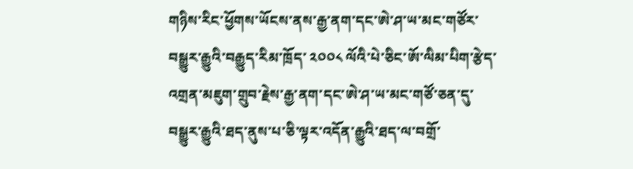གཉིས་རིང་ཕྱོགས་ཡོངས་ནས་རྒྱ་ནག་དང་ཨེ་ཤ་ཡ་མང་གཙོར་བསྒྱུར་རྒྱུའི་བརྒྱུད་རིམ་ཁྲོད་ ༢༠༠༨ ལོའི་པེ་ཅིང་ཨོ་ལིམ་པིག་རྩེད་འགྲན་མཇུག་གྲུབ་རྗེས་རྒྱ་ནག་དང་ཨེ་ཤ་ཡ་མང་གཙོ་ཅན་དུ་བསྒྱུར་རྒྱུའི་ཐད་ནུས་པ་ཅི་ལྟར་འདོན་རྒྱུའི་ཐད་ལ་བགྲོ་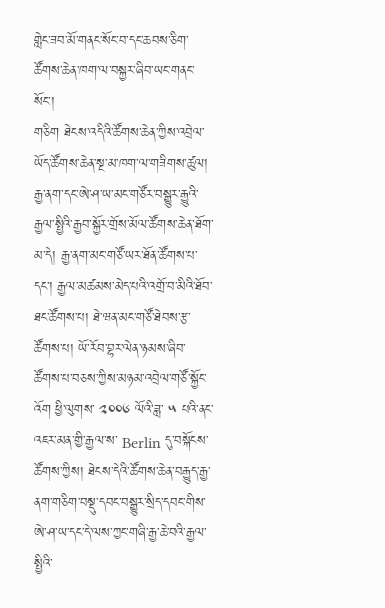གླེང་ཟབ་མོ་གནང་སོང་བ་དང་ཆབས་ཅིག་ཚོགས་ཆེན་ཁག་ལ་བསྐྱར་ཞིབ་ཡང་གནང་སོང་།
གཅིག ཐེངས་འདིའི་ཚོགས་ཆེན་ཀྱིས་འབྲེལ་ཡོད་ཚོགས་ཆེན་སྔ་མ་ཁག་ལ་གཟིགས་ཚུལ།
རྒྱ་ནག་དང་ཨེ་ཤ་ཡ་མང་གཙོར་བསྒྱུར་རྒྱུའི་རྒྱལ་སྤྱིའི་རྒྱབ་སྐྱོར་གྲོས་མོལ་ཚོགས་ཆེན་ཐོག་མ་དེ། རྒྱ་ནག་མང་གཙོ་ཡར་ཐོན་ཚོགས་པ་དང་། རྒྱལ་མཚམས་མེད་པའི་འགྲོ་བ་མིའི་ཐོབ་ཐང་ཚོགས་པ། ཐེ་ཝན་མང་གཙོ་ཐེབས་རྩ་ཚོགས་པ། ཡོ་རོབ་བྷར་ལེན་ཉམས་ཞིབ་ཚོགས་པ་བཅས་ཀྱིས་མཉམ་འབྲེལ་གཙོ་སྐྱོང་འོག ཕྱི་ལུགས་ ༢༠༠༦ ལོའི་ཟླ་ ༥ པའི་ནང་འཇར་མན་གྱི་རྒྱལ་ས་ Berlin དུ་བསྐོངས་ཚོགས་ཀྱིས། ཐེངས་དེའི་ཚོགས་ཆེན་བརྒྱུད་རྒྱ་ནག་གཅིག་བསྡུ་དབང་བསྒྱུར་སྲིད་དབང་གིས་ཨེ་ཤ་ཡ་དང་དེ་ལས་ཀྱང་གཞི་རྒྱ་ཆེ་བའི་རྒྱལ་སྤྱིའི་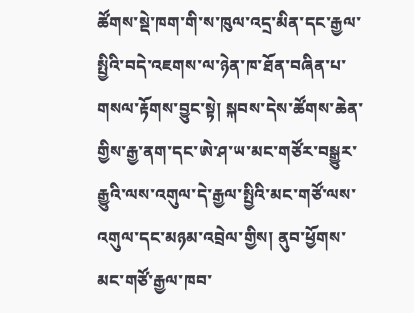ཚོགས་སྡེ་ཁག་གི་ས་ཁུལ་འདྲ་མིན་དང་རྒྱལ་སྤྱིའི་བདེ་འཇགས་ལ་ཉེན་ཁ་ཐོན་བཞིན་པ་གསལ་རྟོགས་བྱུང་སྟེ། སྐབས་དེས་ཚོགས་ཆེན་གྱིས་རྒྱ་ནག་དང་ཨེ་ཤ་ཡ་མང་གཙོར་བསྒྱུར་རྒྱུའི་ལས་འགུལ་དེ་རྒྱལ་སྤྱིའི་མང་གཙོ་ལས་འགུལ་དང་མཉམ་འབྲེལ་གྱིས། ནུབ་ཕྱོགས་མང་གཙོ་རྒྱལ་ཁབ་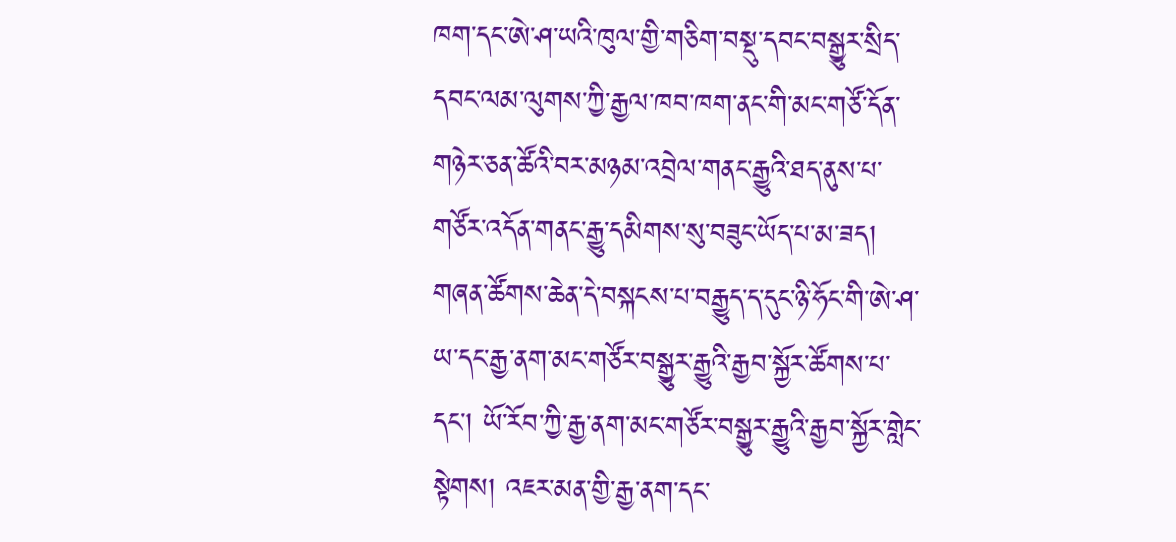ཁག་དང་ཨེ་ཤ་ཡའི་ཁུལ་གྱི་གཅིག་བསྡུ་དབང་བསྒྱུར་སྲིད་དབང་ལམ་ལུགས་ཀྱི་རྒྱལ་ཁབ་ཁག་ནང་གི་མང་གཙོ་དོན་གཉེར་ཅན་ཚོའི་བར་མཉམ་འབྲེལ་གནང་རྒྱུའི་ཐད་ནུས་པ་གཙོར་འདོན་གནང་རྒྱུ་དམིགས་སུ་བཟུང་ཡོད་པ་མ་ཟད། གཞན་ཚོགས་ཆེན་དེ་བསྐངས་པ་བརྒྱུད་ད་དུང་ཉི་ཧོང་གི་ཨེ་ཤ་ཡ་དང་རྒྱ་ནག་མང་གཙོར་བསྒྱུར་རྒྱུའི་རྒྱབ་སྐྱོར་ཚོགས་པ་དང་། ཡོ་རོབ་ཀྱི་རྒྱ་ནག་མང་གཙོར་བསྒྱུར་རྒྱུའི་རྒྱབ་སྐྱོར་གླེང་སྟེགས། འཇར་མན་གྱི་རྒྱ་ནག་དང་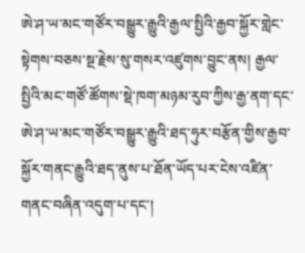ཨེ་ཤ་ཡ་མང་གཙོར་བསྒྱུར་རྒྱུའི་རྒྱལ་སྤྱིའི་རྒྱབ་སྐྱོར་གླེང་སྟེགས་བཅས་སྔ་རྗེས་སུ་གསར་འཛུགས་བྱུང་ནས། རྒྱལ་སྤྱིའི་མང་གཙོ་ཚོགས་སྡེ་ཁག་མཉམ་རུབ་ཀྱིས་རྒྱ་ནག་དང་ཨེ་ཤ་ཡ་མང་གཙོར་བསྒྱུར་རྒྱུའི་ཐད་ཧུར་བརྩོན་གྱིས་རྒྱབ་སྐྱོར་གནང་རྒྱུའི་ཐད་ནུས་པ་ཐོན་ཡོད་པར་ངེས་འཛིན་གནང་བཞིན་འདུག་པ་དང་།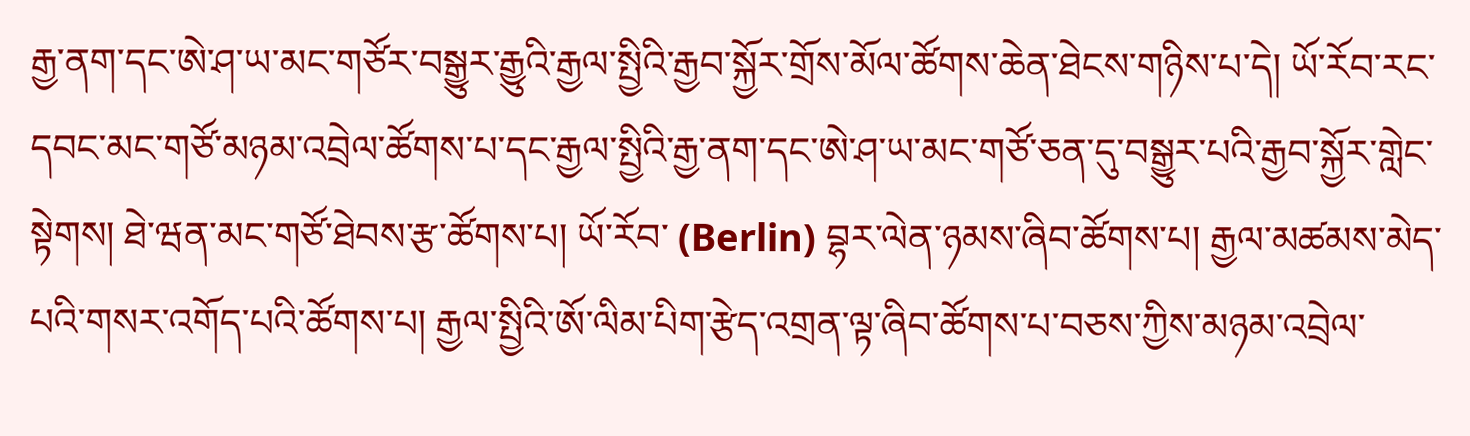རྒྱ་ནག་དང་ཨེ་ཤ་ཡ་མང་གཙོར་བསྒྱུར་རྒྱུའི་རྒྱལ་སྤྱིའི་རྒྱབ་སྐྱོར་གྲོས་མོལ་ཚོགས་ཆེན་ཐེངས་གཉིས་པ་དེ། ཡོ་རོབ་རང་དབང་མང་གཙོ་མཉམ་འབྲེལ་ཚོགས་པ་དང་རྒྱལ་སྤྱིའི་རྒྱ་ནག་དང་ཨེ་ཤ་ཡ་མང་གཙོ་ཅན་དུ་བསྒྱུར་པའི་རྒྱབ་སྐྱོར་གླེང་སྟེགས། ཐེ་ཝན་མང་གཙོ་ཐེབས་རྩ་ཚོགས་པ། ཡོ་རོབ་ (Berlin) བྷར་ལེན་ཉམས་ཞིབ་ཚོགས་པ། རྒྱལ་མཚམས་མེད་པའི་གསར་འགོད་པའི་ཚོགས་པ། རྒྱལ་སྤྱིའི་ཨོ་ལིམ་པིག་རྩེད་འགྲན་ལྟ་ཞིབ་ཚོགས་པ་བཅས་ཀྱིས་མཉམ་འབྲེལ་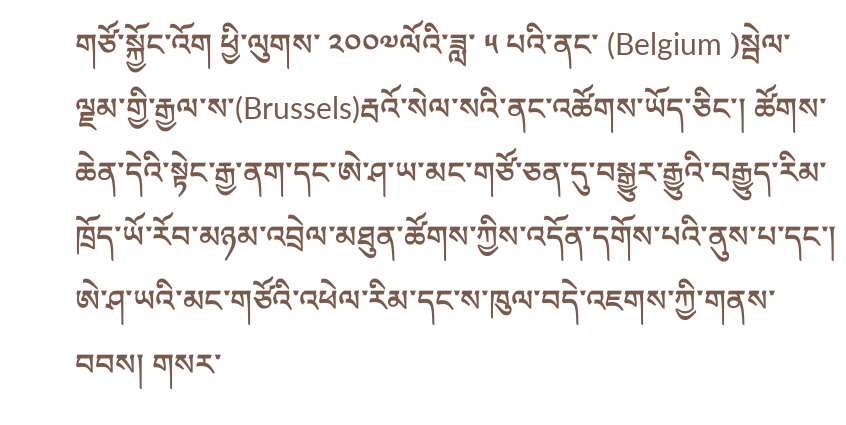གཙོ་སྐྱོང་འོག ཕྱི་ལུགས་ ༢༠༠༧ལོའི་ཟླ་ ༥ པའི་ནང་ (Belgium )སྦེལ་ལྗམ་གྱི་རྒྱལ་ས་(Brussels)རྦའོ་སེལ་སའི་ནང་འཚོགས་ཡོད་ཅིང་། ཚོགས་ཆེན་དེའི་སྟེང་རྒྱ་ནག་དང་ཨེ་ཤ་ཡ་མང་གཙོ་ཅན་དུ་བསྒྱུར་རྒྱུའི་བརྒྱུད་རིམ་ཁྲོད་ཡོ་རོབ་མཉམ་འབྲེལ་མཐུན་ཚོགས་ཀྱིས་འདོན་དགོས་པའི་ནུས་པ་དང་། ཨེ་ཤ་ཡའི་མང་གཙོའི་འཕེལ་རིམ་དང་ས་ཁུལ་བདེ་འཇགས་ཀྱི་གནས་བབས། གསར་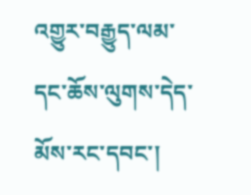འགྱུར་བརྒྱུད་ལམ་དང་ཆོས་ལུགས་དེད་མོས་རང་དབང་།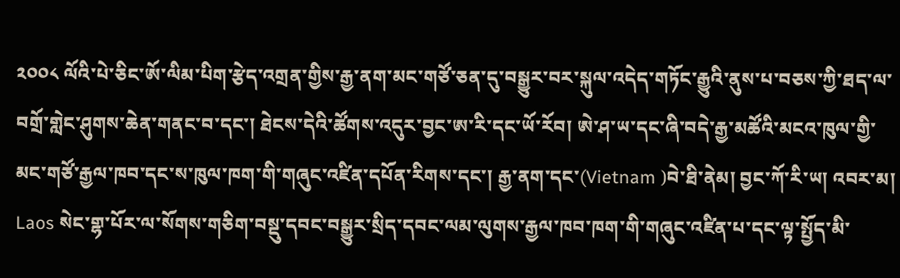༢༠༠༨ ལོའི་པེ་ཅིང་ཨོ་ལིམ་པིག་རྩེད་འགྲན་གྱིས་རྒྱ་ནག་མང་གཙོ་ཅན་དུ་བསྒྱུར་བར་སྐུལ་འདེད་གཏོང་རྒྱུའི་ནུས་པ་བཅས་ཀྱི་ཐད་ལ་བགྲོ་གླེང་ཤུགས་ཆེན་གནང་བ་དང་། ཐེངས་དེའི་ཚོགས་འདུར་བྱང་ཨ་རི་དང་ཡོ་རོབ། ཨེ་ཤ་ཡ་དང་ཞི་བདེ་རྒྱ་མཚོའི་མངའ་ཁུལ་གྱི་མང་གཙོ་རྒྱལ་ཁབ་དང་ས་ཁུལ་ཁག་གི་གཞུང་འཛིན་དཔོན་རིགས་དང་། རྒྱ་ནག་དང་(Vietnam )བེ་ཐི་ནེམ། བྱང་ཀོ་རི་ཡ། འབར་མ། Laos སེང་གྷ་པོར་ལ་སོགས་གཅིག་བསྡུ་དབང་བསྒྱུར་སྲིད་དབང་ལམ་ལུགས་རྒྱལ་ཁབ་ཁག་གི་གཞུང་འཛིན་པ་དང་ལྟ་སྤྱོད་མི་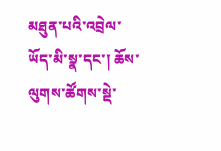མཐུན་པའི་འབྲེལ་ཡོད་མི་སྣ་དང་། ཆོས་ལུགས་ཚོགས་སྡེ་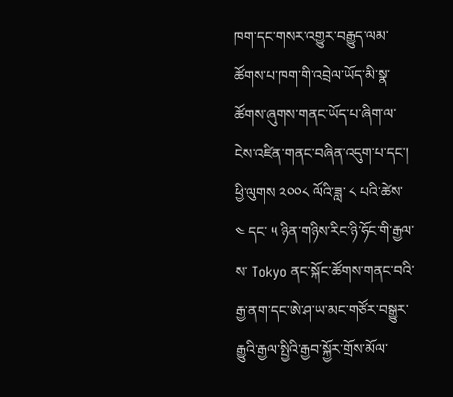ཁག་དང་གསར་འགྱུར་བརྒྱུད་ལམ་ཚོགས་པ་ཁག་གི་འབྲེལ་ཡོད་མི་སྣ་ཚོགས་ཞུགས་གནང་ཡོད་པ་ཞིག་ལ་ངེས་འཛིན་གནང་བཞིན་འདུག་པ་དང་། ཕྱི་ལུགས ༢༠༠༨ ལོའི་ཟླ་ ༨ པའི་ཚེས་ ༤ དང་ ༥ ཉིན་གཉིས་རིང་ཉི་ཧོང་གི་རྒྱལ་ས་ Tokyo ནང་སྐོང་ཚོགས་གནང་བའི་རྒྱ་ནག་དང་ཨེ་ཤ་ཡ་མང་གཙོར་བསྒྱུར་རྒྱུའི་རྒྱལ་སྤྱིའི་རྒྱབ་སྐྱོར་གྲོས་མོལ་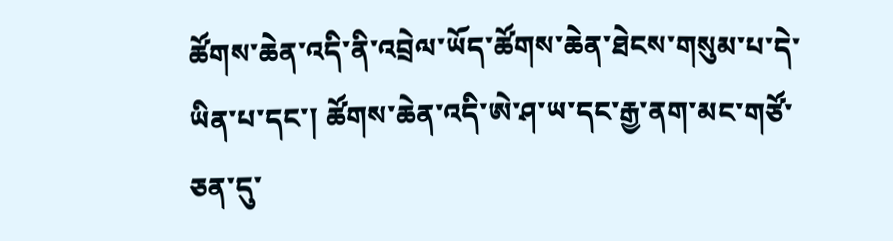ཚོགས་ཆེན་འདི་ནི་འབྲེལ་ཡོད་ཚོགས་ཆེན་ཐེངས་གསུམ་པ་དེ་ཡིན་པ་དང་། ཚོགས་ཆེན་འདི་ཨེ་ཤ་ཡ་དང་རྒྱ་ནག་མང་གཙོ་ཅན་དུ་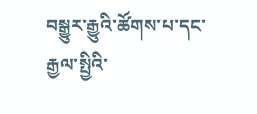བསྒྱུར་རྒྱུའི་ཚོགས་པ་དང་རྒྱལ་སྤྱིའི་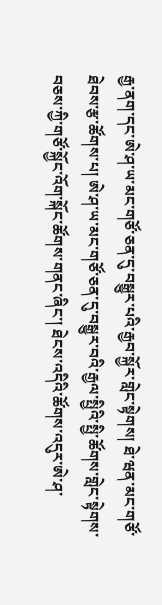རྒྱ་ནག་དང་ཨེ་ཤ་ཡ་མང་གཙོ་ཅན་དུ་བསྒྱུར་པའི་རྒྱབ་སྐྱོར་གླེང་སྟེགས། ཐེ་ཝན་མང་གཙོ་ཐེབས་རྩ་ཚོགས་པ། ཨེ་ཤ་ཡ་མང་གཙོ་ཅན་དུ་བསྒྱུར་བའི་རྒྱལ་སྤྱིའི་སྤྱི་ཚོགས་གླེང་སྟེགས་བཅས་ཀྱི་གཙོ་སྐྱོང་འོག་སྐོང་ཚོགས་གནང་ཞིང་། ཐེངས་འདིའི་ཚོགས་འདུར་ཨེ་ཤ་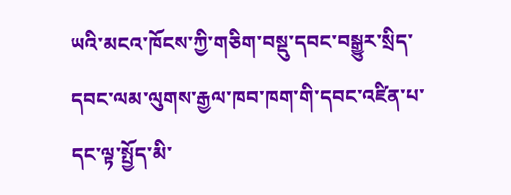ཡའི་མངའ་ཁོངས་ཀྱི་གཅིག་བསྡུ་དབང་བསྒྱུར་སྲིད་དབང་ལམ་ལུགས་རྒྱལ་ཁབ་ཁག་གི་དབང་འཛིན་པ་དང་ལྟ་སྤྱོད་མི་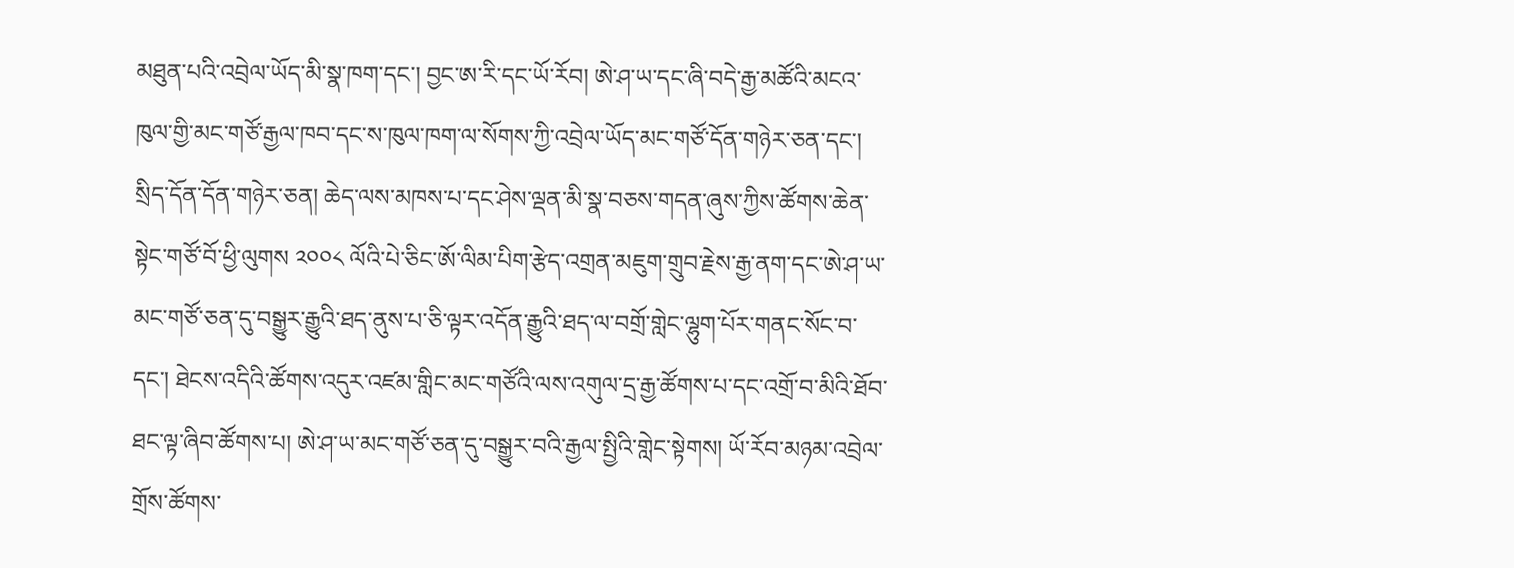མཐུན་པའི་འབྲེལ་ཡོད་མི་སྣ་ཁག་དང་། བྱང་ཨ་རི་དང་ཡོ་རོབ། ཨེ་ཤ་ཡ་དང་ཞི་བདེ་རྒྱ་མཚོའི་མངའ་ཁུལ་གྱི་མང་གཙོ་རྒྱལ་ཁབ་དང་ས་ཁུལ་ཁག་ལ་སོགས་ཀྱི་འབྲེལ་ཡོད་མང་གཙོ་དོན་གཉེར་ཅན་དང་། སྲིད་དོན་དོན་གཉེར་ཅན། ཆེད་ལས་མཁས་པ་དང་ཤེས་ལྡན་མི་སྣ་བཅས་གདན་ཞུས་ཀྱིས་ཚོགས་ཆེན་སྟེང་གཙོ་བོ་ཕྱི་ལུགས ༢༠༠༨ ལོའི་པེ་ཅིང་ཨོ་ལིམ་པིག་རྩེད་འགྲན་མཇུག་གྲུབ་རྗེས་རྒྱ་ནག་དང་ཨེ་ཤ་ཡ་མང་གཙོ་ཅན་དུ་བསྒྱུར་རྒྱུའི་ཐད་ནུས་པ་ཅི་ལྟར་འདོན་རྒྱུའི་ཐད་ལ་བགྲོ་གླེང་ལྷུག་པོར་གནང་སོང་བ་དང་། ཐེངས་འདིའི་ཚོགས་འདུར་འཛམ་གླིང་མང་གཙོའི་ལས་འགུལ་དྲ་རྒྱ་ཚོགས་པ་དང་འགྲོ་བ་མིའི་ཐོབ་ཐང་ལྟ་ཞིབ་ཚོགས་པ། ཨེ་ཤ་ཡ་མང་གཙོ་ཅན་དུ་བསྒྱུར་བའི་རྒྱལ་སྤྱིའི་གླེང་སྟེགས། ཡོ་རོབ་མཉམ་འབྲེལ་གྲོས་ཚོགས་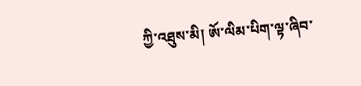ཀྱི་འཐུས་མི། ཨོ་ལིམ་པིག་ལྟ་ཞིབ་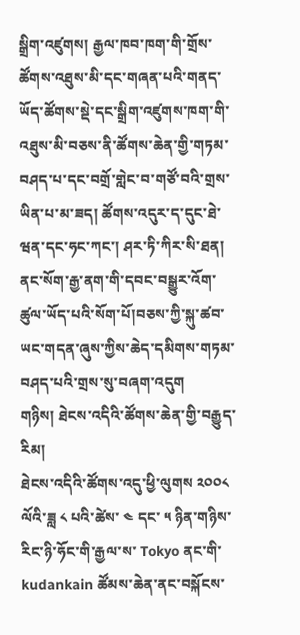སྒྲིག་འཛུགས། རྒྱལ་ཁབ་ཁག་གི་གྲོས་ཚོགས་འཐུས་མི་དང་གཞན་པའི་གནད་ཡོད་ཚོགས་སྡེ་དང་སྒྲིག་འཛུགས་ཁག་གི་འཐུས་མི་བཅས་ནི་ཚོགས་ཆེན་གྱི་གཏམ་བཤད་པ་དང་བགྲོ་གླེང་བ་གཙོ་བའི་གྲས་ཡིན་པ་མ་ཟད། ཚོགས་འདུར་ད་དུང་ཐེ་ཝན་དང་ཧང་ཀང་། ཤར་ཏི་ཀིར་སི་ཐན། ནང་སོག་རྒྱ་ནག་གི་དབང་བསྒྱུར་འོག་ཚུལ་ཡོད་པའི་སོག་པོ།བཅས་ཀྱི་སྐུ་ཚབ་ཡང་གདན་ཞུས་ཀྱིས་ཆེད་དམིགས་གཏམ་བཤད་པའི་གྲས་སུ་བཞག་འདུག
གཉིས། ཐེངས་འདིའི་ཚོགས་ཆེན་གྱི་བརྒྱུད་རིམ།
ཐེངས་འདིའི་ཚོགས་འདུ་ཕྱི་ལུགས ༢༠༠༨ ལོའི་ཟླ ༨ པའི་ཚེས་ ༤ དང་ ༥ ཉིན་གཉིས་རིང་ཉི་ཧོང་གི་རྒྱལ་ས་ Tokyo ནང་གི་kudankain ཚོམས་ཆེན་ནང་བསྐོངས་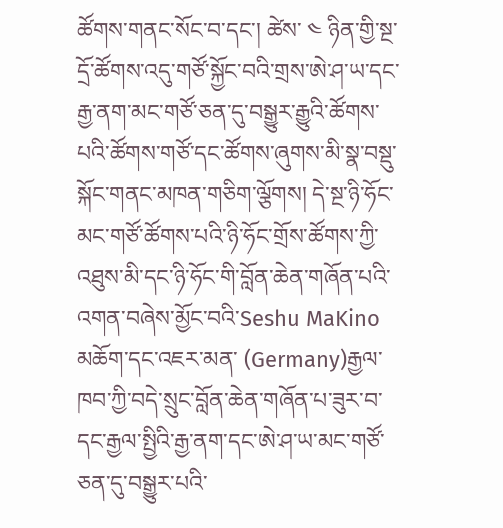ཚོགས་གནང་སོང་བ་དང་། ཚེས་ ༤ ཉིན་གྱི་སྔ་དྲོ་ཚོགས་འདུ་གཙོ་སྐྱོང་བའི་གྲས་ཨེ་ཤ་ཡ་དང་རྒྱ་ནག་མང་གཙོ་ཅན་དུ་བསྒྱུར་རྒྱུའི་ཚོགས་པའི་ཚོགས་གཙོ་དང་ཚོགས་ཞུགས་མི་སྣ་བསྡུ་སྐོང་གནང་མཁན་གཅིག་ལྕོགས། དེ་སྔ་ཉི་ཧོང་མང་གཙོ་ཚོགས་པའི་ཉི་ཧོང་གྲོས་ཚོགས་ཀྱི་འཐུས་མི་དང་ཉི་ཧོང་གི་བློན་ཆེན་གཞོན་པའི་འགན་བཞེས་མྱོང་བའི་Seshu MaKino མཆོག་དང་འཇར་མན་ (Germany)རྒྱལ་ཁབ་ཀྱི་བདེ་སྲུང་བློན་ཆེན་གཞོན་པ་ཟུར་བ་དང་རྒྱལ་སྤྱིའི་རྒྱ་ནག་དང་ཨེ་ཤ་ཡ་མང་གཙོ་ཅན་དུ་བསྒྱུར་པའི་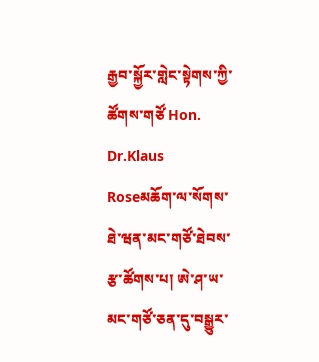རྒྱབ་སྐྱོར་གླེང་སྟེགས་ཀྱི་ཚོགས་གཙོ Hon. Dr.Klaus Roseམཆོག་ལ་སོགས་ཐེ་ཝན་མང་གཙོ་ཐེབས་རྩ་ཚོགས་པ། ཨེ་ཤ་ཡ་མང་གཙོ་ཅན་དུ་བསྒྱུར་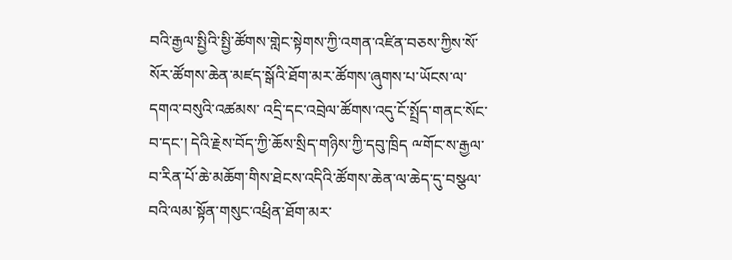བའི་རྒྱལ་སྤྱིའི་སྤྱི་ཚོགས་གླེང་སྟེགས་ཀྱི་འགན་འཛིན་བཅས་ཀྱིས་སོ་སོར་ཚོགས་ཆེན་མཛད་སྒོའི་ཐོག་མར་ཚོགས་ཞུགས་པ་ཡོངས་ལ་དགའ་བསུའི་འཚམས་ འདྲི་དང་འབྲེལ་ཚོགས་འདུ་ངོ་སྤྲོད་གནང་སོང་བ་དང་། དེའི་རྗེས་བོད་ཀྱི་ཆོས་སྲིད་གཉིས་ཀྱི་དབུ་ཁྲིད ྋགོང་ས་རྒྱལ་བ་རིན་པོ་ཆེ་མཆོག་གིས་ཐེངས་འདིའི་ཚོགས་ཆེན་ལ་ཆེད་དུ་བསྩལ་བའི་ལམ་སྟོན་གསུང་འཕྲིན་ཐོག་མར་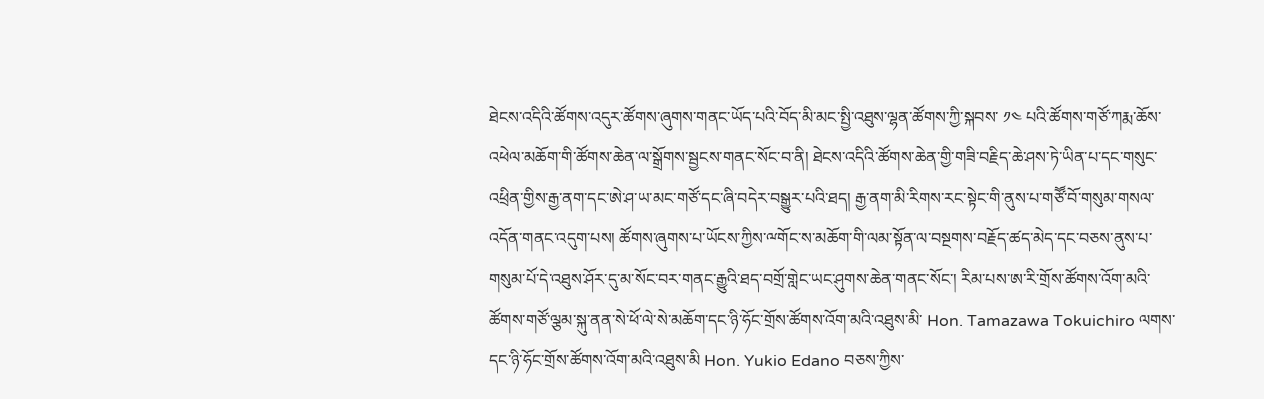ཐེངས་འདིའི་ཚོགས་འདུར་ཚོགས་ཞུགས་གནང་ཡོད་པའི་བོད་མི་མང་སྤྱི་འཐུས་ལྷན་ཚོགས་ཀྱི་སྐབས་ ༡༤ པའི་ཚོགས་གཙོ་ཀརྨ་ཆོས་འཕེལ་མཆོག་གི་ཚོགས་ཆེན་ལ་སྒྲོགས་སྦྱངས་གནང་སོང་བ་ནི། ཐེངས་འདིའི་ཚོགས་ཆེན་གྱི་གཟི་བརྗིད་ཆེ་ཤས་ཏེ་ཡིན་པ་དང་གསུང་འཕྲིན་གྱིས་རྒྱ་ནག་དང་ཨེ་ཤ་ཡ་མང་གཙོ་དང་ཞི་བདེར་བསྒྱུར་པའི་ཐད། རྒྱ་ནག་མི་རིགས་རང་སྟེང་གི་ནུས་པ་གཙཽ་བོ་གསུམ་གསལ་འདོན་གནང་འདུག་པས། ཚོགས་ཞུགས་པ་ཡོངས་ཀྱིས་ྋགོང་ས་མཆོག་གི་ལམ་སྟོན་ལ་བསྔགས་བརྗོད་ཚད་མེད་དང་བཅས་ནུས་པ་གསུམ་པོ་དེ་འཐུས་ཤོར་དུ་མ་སོང་བར་གནང་རྒྱུའི་ཐད་བགྲོ་གླེང་ཡང་ཤུགས་ཆེན་གནང་སོང་། རིམ་པས་ཨ་རི་གྲོས་ཚོགས་འོག་མའི་ཚོགས་གཙོ་ལྕམ་སྐུ་ནན་སེ་ཕོ་ལེ་སེ་མཆོག་དང་ཉི་ཧོང་གྲོས་ཚོགས་འོག་མའི་འཐུས་མི་ Hon. Tamazawa Tokuichiro ལགས་དང་ཉི་ཧོང་གྲོས་ཚོགས་འོག་མའི་འཐུས་མི Hon. Yukio Edano བཅས་ཀྱིས་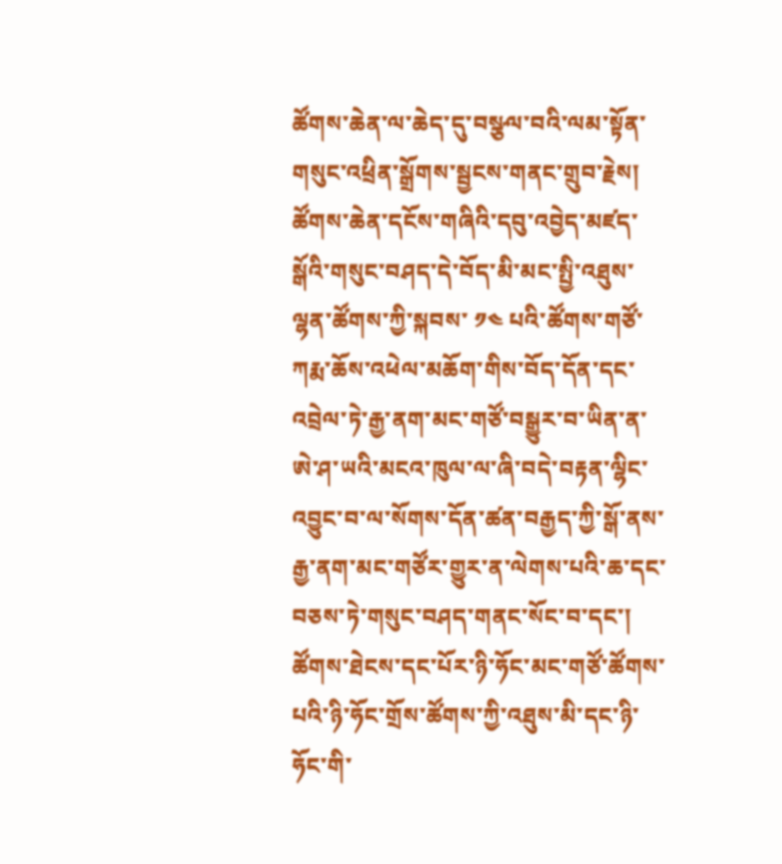ཚོགས་ཆེན་ལ་ཆེད་དུ་བསྩལ་བའི་ལམ་སྟོན་གསུང་འཕྲིན་སྒྲོགས་སྦྱངས་གནང་གྲུབ་རྗེས། ཚོགས་ཆེན་དངོས་གཞིའི་དབུ་འབྱེད་མཛད་སྒོའི་གསུང་བཤད་དེ་བོད་མི་མང་སྤྱི་འཐུས་ལྷན་ཚོགས་ཀྱི་སྐབས་ ༡༤ པའི་ཚོགས་གཙོ་ཀརྨ་ཆོས་འཕེལ་མཆོག་གིས་བོད་དོན་དང་འབྲེལ་ཏེ་རྒྱ་ནག་མང་གཙོ་བསྒྱུར་བ་ཡིན་ན་ཨེ་ཤ་ཡའི་མངའ་ཁུལ་ལ་ཞི་བདེ་བརྟན་ལྷིང་འབྱུང་བ་ལ་སོགས་དོན་ཚན་བརྒྱད་ཀྱི་སྒོ་ནས་རྒྱ་ནག་མང་གཙོར་གྱུར་ན་ལེགས་པའི་ཆ་དང་བཅས་ཏེ་གསུང་བཤད་གནང་སོང་བ་དང་། ཚོགས་ཐེངས་དང་པོར་ཉི་ཧོང་མང་གཙོ་ཚོགས་པའི་ཉི་ཧོང་གྲོས་ཚོགས་ཀྱི་འཐུས་མི་དང་ཉི་ཧོང་གི་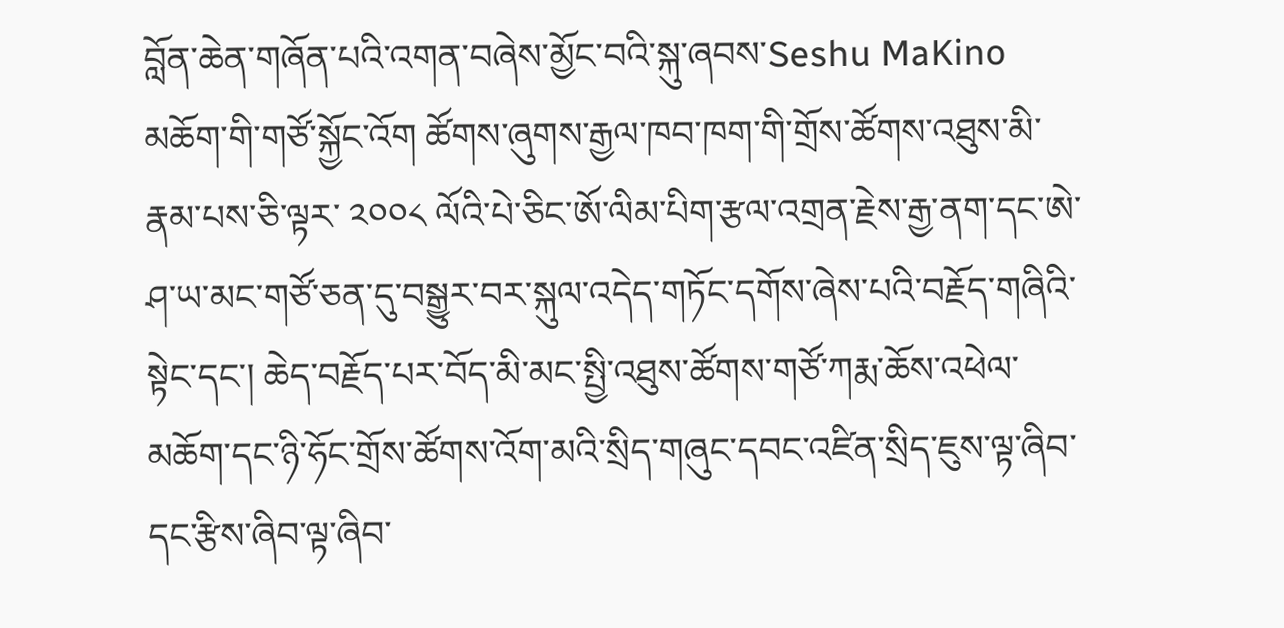བློན་ཆེན་གཞོན་པའི་འགན་བཞེས་མྱོང་བའི་སྐུ་ཞབས་Seshu MaKino མཆོག་གི་གཙོ་སྐྱོང་འོག ཚོགས་ཞུགས་རྒྱལ་ཁབ་ཁག་གི་གྲོས་ཚོགས་འཐུས་མི་རྣམ་པས་ཅི་ལྟར་ ༢༠༠༨ ལོའི་པེ་ཅིང་ཨོ་ལིམ་པིག་རྩལ་འགྲན་རྗེས་རྒྱ་ནག་དང་ཨེ་ཤ་ཡ་མང་གཙོ་ཅན་དུ་བསྒྱུར་བར་སྐུལ་འདེད་གཏོང་དགོས་ཞེས་པའི་བརྗོད་གཞིའི་སྟེང་དང་། ཆེད་བརྗོད་པར་བོད་མི་མང་སྤྱི་འཐུས་ཚོགས་གཙོ་ཀརྨ་ཆོས་འཕེལ་མཆོག་དང་ཉི་ཧོང་གྲོས་ཚོགས་འོག་མའི་སྲིད་གཞུང་དབང་འཛིན་སྲིད་ཇུས་ལྟ་ཞིབ་དང་རྩིས་ཞིབ་ལྟ་ཞིབ་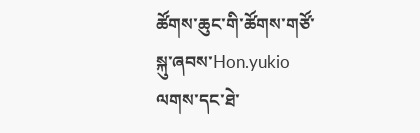ཚོགས་ཆུང་གི་ཚོགས་གཙོ་སྐུ་ཞབས་Hon.yukio ལགས་དང་ཐེ་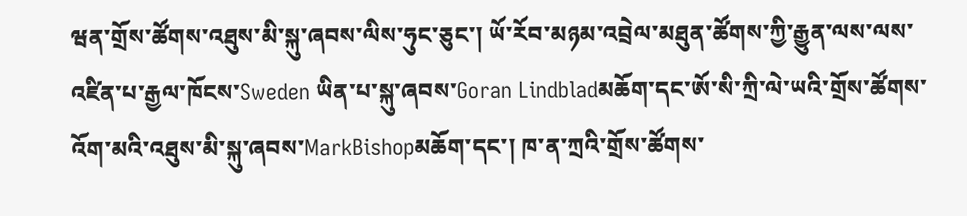ཝན་གྲོས་ཚོགས་འཐུས་མི་སྐུ་ཞབས་ལིས་ཧུང་ཅུང་། ཡོ་རོབ་མཉམ་འབྲེལ་མཐུན་ཚོགས་ཀྱི་རྒྱུན་ལས་ལས་འཛིན་པ་རྒྱལ་ཁོངས་Sweden ཡིན་པ་སྐུ་ཞབས་Goran Lindbladམཆོག་དང་ཨོ་སི་ཀྲི་ལེ་ཡའི་གྲོས་ཚོགས་འོག་མའི་འཐུས་མི་སྐུ་ཞབས་MarkBishopམཆོག་དང་། ཁ་ན་ཀྲའི་གྲོས་ཚོགས་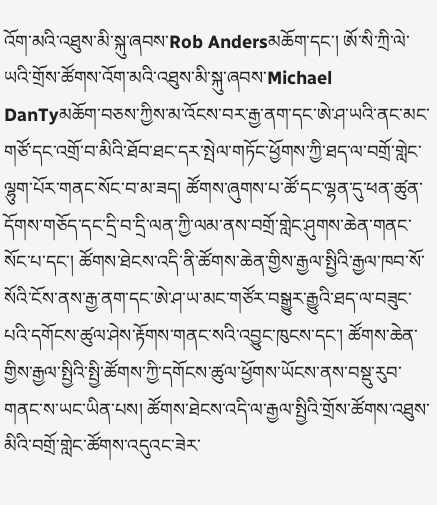འོག་མའི་འཐུས་མི་སྐུ་ཞབས་Rob Andersམཆོག་དང་། ཨོ་སི་ཀྲི་ལེ་ཡའི་གྲོས་ཚོགས་འོག་མའི་འཐུས་མི་སྐུ་ཞབས་Michael DanTyམཆོག་བཅས་ཀྱིས་མ་འོངས་བར་རྒྱ་ནག་དང་ཨེ་ཤ་ཡའི་ནང་མང་གཙོ་དང་འགྲོ་བ་མིའི་ཐོབ་ཐང་དར་སྤེལ་གཏོང་ཕྱོགས་ཀྱི་ཐད་ལ་བགྲོ་གླེང་ལྷུག་པོར་གནང་སོང་བ་མ་ཟད། ཚོགས་ཞུགས་པ་ཚོ་དང་ལྷན་དུ་ཕན་ཚུན་དོགས་གཅོད་དང་དྲི་བ་དྲི་ལན་ཀྱི་ལམ་ནས་བགྲོ་གླེང་ཤུགས་ཆེན་གནང་སོང་པ་དང་། ཚོགས་ཐེངས་འདི་ནི་ཚོགས་ཆེན་གྱིས་རྒྱལ་སྤྱིའི་རྒྱལ་ཁབ་སོ་སོའི་ངོས་ནས་རྒྱ་ནག་དང་ཨེ་ཤ་ཡ་མང་གཙོར་བསྒྱུར་རྒྱུའི་ཐད་ལ་བཟུང་པའི་དགོངས་ཚུལ་ཤེས་རྟོགས་གནང་སའི་འབྱུང་ཁུངས་དང་། ཚོགས་ཆེན་གྱིས་རྒྱལ་སྤྱིའི་སྤྱི་ཚོགས་ཀྱི་དགོངས་ཚུལ་ཕྱོགས་ཡོངས་ནས་བསྡུ་རུབ་གནང་ས་ཡང་ཡིན་པས། ཚོགས་ཐེངས་འདི་ལ་རྒྱལ་སྤྱིའི་གྲོས་ཚོགས་འཐུས་མིའི་བགྲོ་གླེང་ཚོགས་འདུའང་ཟེར་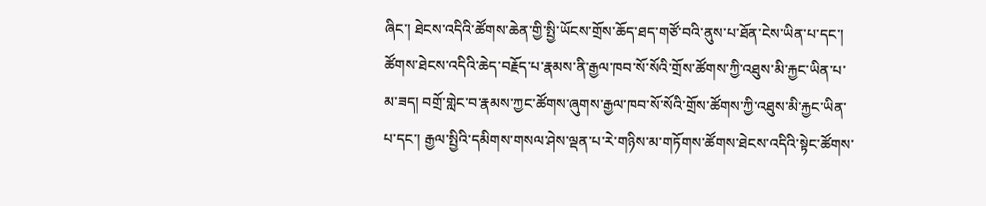ཞིང་། ཐེངས་འདིའི་ཚོགས་ཆེན་གྱི་སྤྱི་ཡོངས་གྲོས་ཆོད་ཐད་གཙོ་བའི་ནུས་པ་ཐོན་ངེས་ཡིན་པ་དང་། ཚོགས་ཐེངས་འདིའི་ཆེད་བརྗོད་པ་རྣམས་ནི་རྒྱལ་ཁབ་སོ་སོའི་གྲོས་ཚོགས་ཀྱི་འཐུས་མི་རྐྱང་ཡིན་པ་མ་ཟད། བགྲོ་གླེང་བ་རྣམས་ཀྱང་ཚོགས་ཞུགས་རྒྱལ་ཁབ་སོ་སོའི་གྲོས་ཚོགས་ཀྱི་འཐུས་མི་རྐྱང་ཡིན་པ་དང་། རྒྱལ་སྤྱིའི་དམིགས་གསལ་ཤེས་ལྡན་པ་རེ་གཉིས་མ་གཏོགས་ཚོགས་ཐེངས་འདིའི་སྟེང་ཚོགས་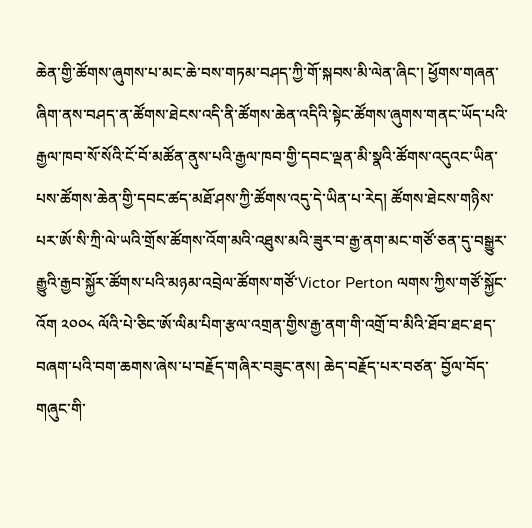ཆེན་གྱི་ཚོགས་ཞུགས་པ་མང་ཆེ་བས་གཏམ་བཤད་ཀྱི་གོ་སྐབས་མི་ལེན་ཞིང་། ཕྱོགས་གཞན་ཞིག་ནས་བཤད་ན་ཚོགས་ཐེངས་འདི་ནི་ཚོགས་ཆེན་འདིའི་སྟེང་ཚོགས་ཞུགས་གནང་ཡོད་པའི་རྒྱལ་ཁབ་སོ་སོའི་ངོ་བོ་མཚོན་ནུས་པའི་རྒྱལ་ཁབ་གྱི་དབང་ལྡན་མི་སྣའི་ཚོགས་འདུའང་ཡིན་པས་ཚོགས་ཆེན་གྱི་དབང་ཚད་མཐོ་ཤས་ཀྱི་ཚོགས་འདུ་དེ་ཡིན་པ་རེད། ཚོགས་ཐེངས་གཉིས་པར་ཨོ་སི་ཀྲི་ལེ་ཡའི་གྲོས་ཚོགས་འོག་མའི་འཐུས་མའི་ཟུར་བ་རྒྱ་ནག་མང་གཙོ་ཅན་དུ་བསྒྱུར་རྒྱུའི་རྒྱབ་སྐྱོར་ཚོགས་པའི་མཉམ་འབྲེལ་ཚོགས་གཙོ་Victor Perton ལགས་ཀྱིས་གཙོ་སྐྱོང་འོག ༢༠༠༨ ལོའི་པེ་ཅིང་ཨོ་ལིམ་པིག་རྩལ་འགྲན་གྱིས་རྒྱ་ནག་གི་འགྲོ་བ་མིའི་ཐོབ་ཐང་ཐད་བཞག་པའི་བག་ཆགས་ཞེས་པ་བརྗོད་གཞིར་བཟུང་ནས། ཆེད་བརྗོད་པར་བཙན་ བྱོལ་བོད་གཞུང་གི་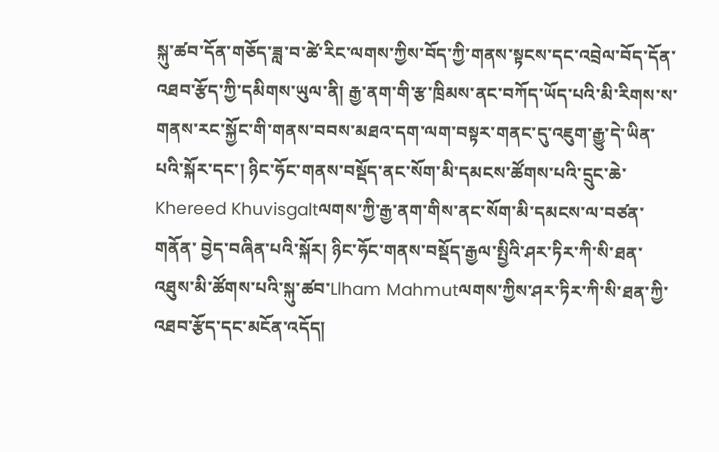སྐུ་ཚབ་དོན་གཅོད་ཟླ་བ་ཚེ་རིང་ལགས་ཀྱིས་བོད་ཀྱི་གནས་སྟངས་དང་འབྲེལ་བོད་དོན་འཐབ་རྩོད་ཀྱི་དམིགས་ཡུལ་ནི། རྒྱ་ནག་གི་རྩ་ཁྲིམས་ནང་བཀོད་ཡོད་པའི་མི་རིགས་ས་གནས་རང་སྐྱོང་གི་གནས་བབས་མཐའ་དག་ལག་བསྟར་གནང་དུ་འཇུག་རྒྱུ་དེ་ཡིན་པའི་སྐོར་དང་། ཉིང་ཧོང་གནས་བསྡོད་ནང་སོག་མི་དམངས་ཚོགས་པའི་དྲུང་ཆེ་Khereed Khuvisgaltལགས་ཀྱི་རྒྱ་ནག་གིས་ནང་སོག་མི་དམངས་ལ་བཙན་གནོན་ བྱེད་བཞིན་པའི་སྐོར། ཉིང་ཧོང་གནས་བསྡོད་རྒྱལ་སྤྱིའི་ཤར་ཏིར་ཀི་སི་ཐན་འཐུས་མི་ཚོགས་པའི་སྐུ་ཚབ་Llham Mahmutལགས་ཀྱིས་ཤར་ཏིར་ཀི་སི་ཐན་ཀྱི་འཐབ་རྩོད་དང་མངོན་འདོད།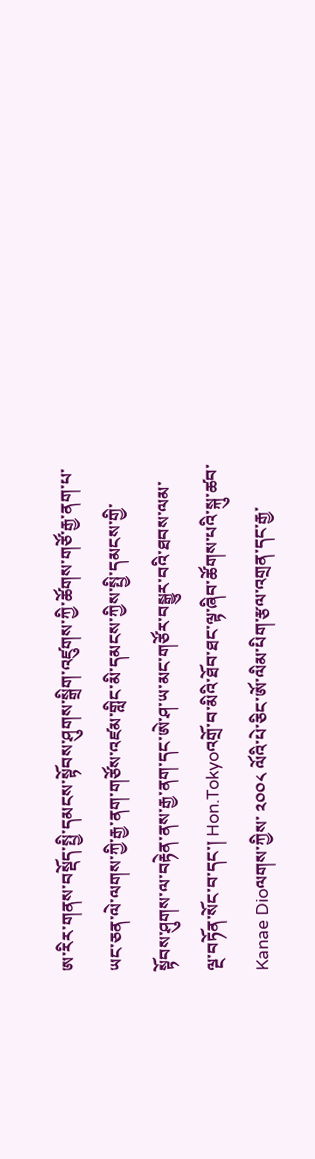ཨ་རིར་གནས་བསྡོད་སྤྱི་དམངས་སྟོབས་ཤུགས་སྒྲིག་འཛུགས་ཀྱི་ཚོགས་གཙོ་རྒྱ་ནག་པ་ཡང་ཅན་ལེ་ལགས་ཀྱི་རྒྱ་ནག་གཙོས་འཛམ་གླིང་མི་དམངས་ཀྱིས་སྤྱི་དམངས་གྱི་སྟོབས་ཤུགས་ལ་བརྟེན་ནས་རྒྱ་ནག་དང་ཨེ་ཤ་ཡ་མང་གཙོར་བསྒྱུར་བའི་ཐབས་ལམ་ལྔ་བཏོན་སོང་བ་དང་། Hon.Tokyoའགྲོ་བ་མིའི་ཐོབ་ཐང་ལྟ་ཞིབ་ཚོགས་པའི་སྐུ་ཚབ་ Kanae Dioལགས་ཀྱིས་ ༢༠༠༨ ལོའི་པེ་ཅིང་ཨོ་ལིམ་པིག་རྩལ་འགྲན་དང་རྒྱ་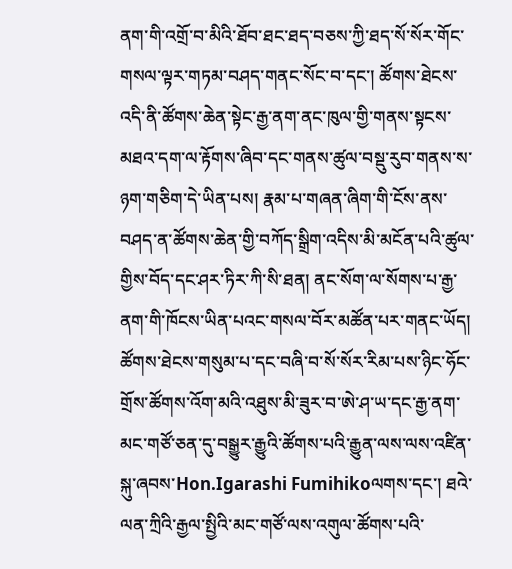ནག་གི་འགྲོ་བ་མིའི་ཐོབ་ཐང་ཐད་བཅས་ཀྱི་ཐད་སོ་སོར་གོང་གསལ་ལྟར་གཏམ་བཤད་གནང་སོང་བ་དང་། ཚོགས་ཐེངས་འདི་ནི་ཚོགས་ཆེན་སྟེང་རྒྱ་ནག་ནང་ཁུལ་གྱི་གནས་སྟངས་མཐའ་དག་ལ་རྟོགས་ཞིབ་དང་གནས་ཚུལ་བསྡུ་རུབ་གནས་ས་ཉག་གཅིག་དེ་ཡིན་པས། རྣམ་པ་གཞན་ཞིག་གི་ངོས་ནས་བཤད་ན་ཚོགས་ཆེན་གྱི་བཀོད་སྒྲིག་འདིས་མི་མངོན་པའི་ཚུལ་གྱིས་བོད་དང་ཤར་ཏིར་ཀི་སི་ཐན། ནང་སོག་ལ་སོགས་པ་རྒྱ་ནག་གི་ཁོངས་ཡིན་པའང་གསལ་བོར་མཚོན་པར་གནང་ཡོད། ཚོགས་ཐེངས་གསུམ་པ་དང་བཞི་བ་སོ་སོར་རིམ་པས་ཉིང་ཧོང་གྲོས་ཚོགས་འོག་མའི་འཐུས་མི་ཟུར་བ་ཨེ་ཤ་ཡ་དང་རྒྱ་ནག་མང་གཙོ་ཅན་དུ་བསྒྱུར་རྒྱུའི་ཚོགས་པའི་རྒྱུན་ལས་ལས་འཛིན་སྐུ་ཞབས་Hon.Igarashi Fumihikoལགས་དང་། ཐའེ་ལན་ཀྲིའི་རྒྱལ་སྤྱིའི་མང་གཙོ་ལས་འགུལ་ཚོགས་པའི་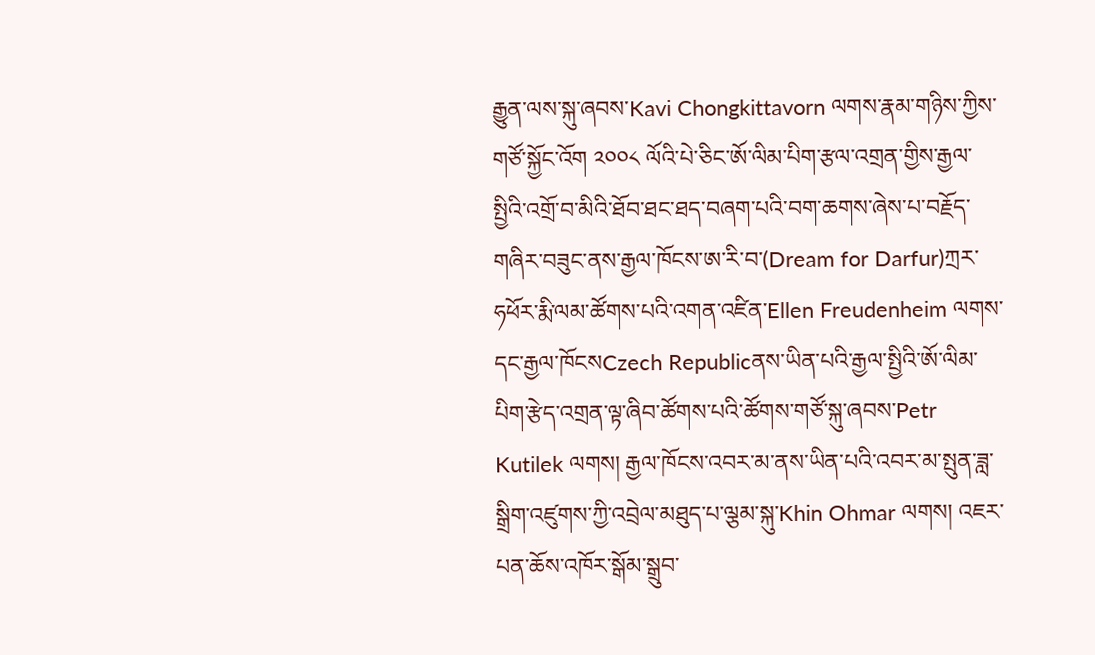རྒྱུན་ལས་སྐུ་ཞབས་Kavi Chongkittavorn ལགས་རྣམ་གཉིས་ཀྱིས་གཙོ་སྐྱོང་འོག ༢༠༠༨ ལོའི་པེ་ཅིང་ཨོ་ལིམ་པིག་རྩལ་འགྲན་གྱིས་རྒྱལ་སྤྱིའི་འགྲོ་བ་མིའི་ཐོབ་ཐང་ཐད་བཞག་པའི་བག་ཆགས་ཞེས་པ་བརྗོད་གཞིར་བཟུང་ནས་རྒྱལ་ཁོངས་ཨ་རི་བ་(Dream for Darfur)ཀྲར་ཧཕོར་རྨི་ལམ་ཚོགས་པའི་འགན་འཛིན་Ellen Freudenheim ལགས་དང་རྒྱལ་ཁོངསCzech Republicནས་ཡིན་པའི་རྒྱལ་སྤྱིའི་ཨོ་ལིམ་པིག་རྩེད་འགྲན་ལྟ་ཞིབ་ཚོགས་པའི་ཚོགས་གཙོ་སྐུ་ཞབས་Petr Kutilek ལགས། རྒྱལ་ཁོངས་འབར་མ་ནས་ཡིན་པའི་འབར་མ་སྤུན་ཟླ་སྒྲིག་འཛུགས་ཀྱི་འབྲེལ་མཐུད་པ་ལྕམ་སྐུ་Khin Ohmar ལགས། འཇར་པན་ཆོས་འཁོར་སྒོམ་སྒྲུབ་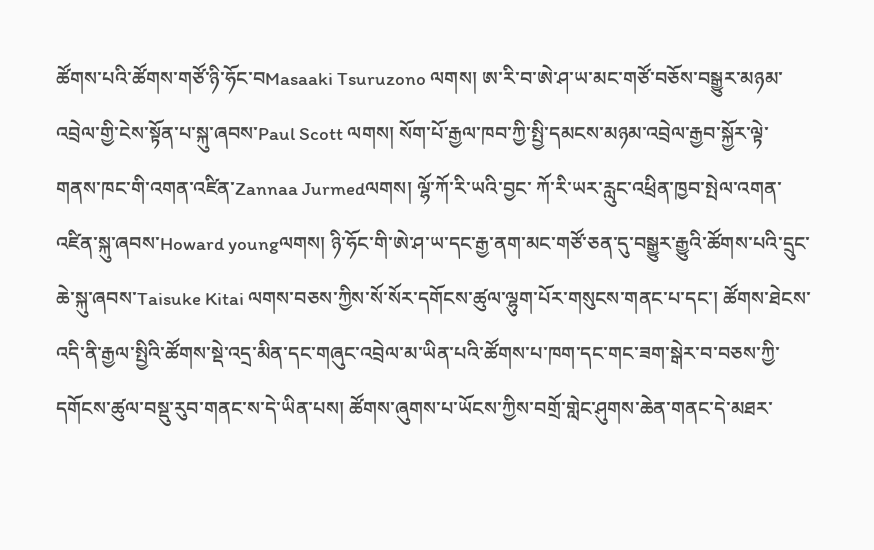ཚོགས་པའི་ཚོགས་གཙོ་ཉི་ཧོང་བMasaaki Tsuruzono ལགས། ཨ་རི་བ་ཨེ་ཤ་ཡ་མང་གཙོ་བཅོས་བསྒྱུར་མཉམ་འབྲེལ་གྱི་ངེས་སྟོན་པ་སྐུ་ཞབས་Paul Scott ལགས། སོག་པོ་རྒྱལ་ཁབ་ཀྱི་སྤྱི་དམངས་མཉམ་འབྲེལ་རྒྱབ་སྐྱོར་ལྟེ་གནས་ཁང་གི་འགན་འཛིན་Zannaa Jurmedལགས། ལྷོ་ཀོ་རི་ཡའི་བྱང་ ཀོ་རི་ཡར་རླུང་འཕྲིན་ཁྱབ་སྤེལ་འགན་འཛིན་སྐུ་ཞབས་Howard youngལགས། ཉི་ཧོང་གི་ཨེ་ཤ་ཡ་དང་རྒྱ་ནག་མང་གཙོ་ཅན་དུ་བསྒྱུར་རྒྱུའི་ཚོགས་པའི་དྲུང་ཆེ་སྐུ་ཞབས་Taisuke Kitai ལགས་བཅས་ཀྱིས་སོ་སོར་དགོངས་ཚུལ་ལྷུག་པོར་གསུངས་གནང་པ་དང་། ཚོགས་ཐེངས་འདི་ནི་རྒྱལ་སྤྱིའི་ཚོགས་སྡེ་འདྲ་མིན་དང་གཞུང་འབྲེལ་མ་ཡིན་པའི་ཚོགས་པ་ཁག་དང་གང་ཟག་སྒེར་བ་བཅས་ཀྱི་དགོངས་ཚུལ་བསྡུ་རུབ་གནང་ས་དེ་ཡིན་པས། ཚོགས་ཞུགས་པ་ཡོངས་ཀྱིས་བགྲོ་གླེང་ཤུགས་ཆེན་གནང་དེ་མཐར་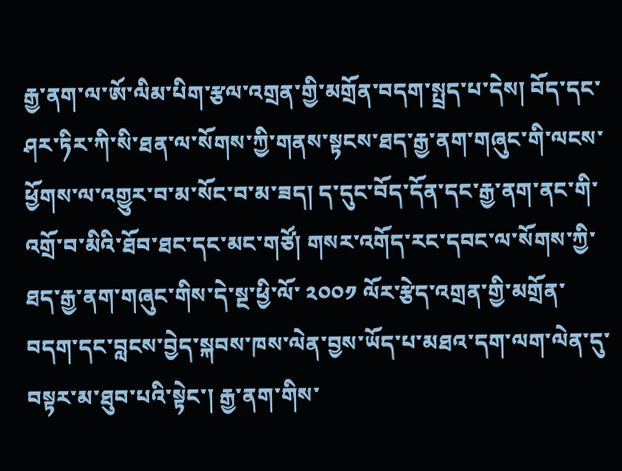རྒྱ་ནག་ལ་ཨོ་ལིམ་པིག་རྩལ་འགྲན་གྱི་མགྲོན་བདག་སྤྲད་པ་དེས། བོད་དང་ཤར་ཏིར་ཀི་སི་ཐན་ལ་སོགས་ཀྱི་གནས་སྟངས་ཐད་རྒྱ་ནག་གཞུང་གི་ལངས་ཕྱོགས་ལ་འགྱུར་བ་མ་སོང་བ་མ་ཟད། ད་དུང་བོད་དོན་དང་རྒྱ་ནག་ནང་གི་འགྲོ་བ་མིའི་ཐོབ་ཐང་དང་མང་གཙོ། གསར་འགོད་རང་དབང་ལ་སོགས་ཀྱི་ཐད་རྒྱ་ནག་གཞུང་གིས་དེ་སྔ་ཕྱི་ལོ་ ༢༠༠༡ ལོར་རྩེད་འགྲན་གྱི་མགྲོན་བདག་དང་བླངས་བྱེད་སྐབས་ཁས་ལེན་བྱས་ཡོད་པ་མཐའ་དག་ལག་ལེན་དུ་བསྟར་མ་ཐུབ་པའི་སྟེང་། རྒྱ་ནག་གིས་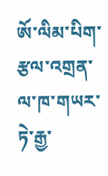ཨོ་ལིམ་པིག་རྩལ་འགྲན་ལ་ཁ་གཡར་ཏེ་རྒྱ་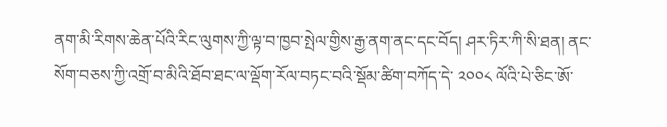ནག་མི་རིགས་ཆེན་པོའི་རིང་ལུགས་ཀྱི་ལྟ་བ་ཁྱབ་སྤེལ་གྱིས་རྒྱ་ནག་ནང་དང་བོད། ཤར་ཏིར་ཀི་སི་ཐན། ནང་སོག་བཅས་ཀྱི་འགྲོ་བ་མིའི་ཐོབ་ཐང་ལ་ལྡོག་རོལ་བཏང་བའི་སྡོམ་ཚིག་བཀོད་དེ་ ༢༠༠༨ ལོའི་པེ་ཅིང་ཨོ་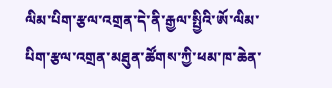ལིམ་པིག་རྩལ་འགྲན་དེ་ནི་རྒྱལ་སྤྱིའི་ཨོ་ལིམ་པིག་རྩལ་འགྲན་མཐུན་ཚོགས་ཀྱི་ཕམ་ཁ་ཆེན་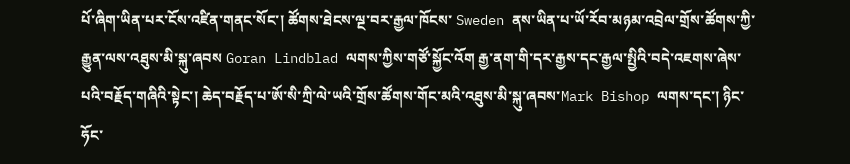པོ་ཞིག་ཡིན་པར་ངོས་འཛིན་གནང་སོང་། ཚོགས་ཐེངས་ལྔ་བར་རྒྱལ་ཁོངས་ Sweden ནས་ཡིན་པ་ཡོ་རོབ་མཉམ་འབྲེལ་གྲོས་ཚོགས་ཀྱི་རྒྱུན་ལས་འཐུས་མི་སྐུ་ཞབས Goran Lindblad ལགས་ཀྱིས་གཙོ་སྐྱོང་འོག རྒྱ་ནག་གི་དར་རྒྱས་དང་རྒྱལ་སྤྱིའི་བདེ་འཇགས་ཞེས་པའི་བརྗོད་གཞིའི་སྟེང་། ཆེད་བརྗོད་པ་ཨོ་སི་ཀྲི་ལེ་ཡའི་གྲོས་ཚོགས་གོང་མའི་འཐུས་མི་སྐུ་ཞབས་Mark Bishop ལགས་དང་། ཉིང་ཧོང་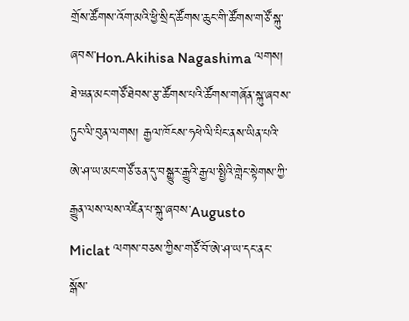གྲོས་ཚོགས་འོག་མའི་ཕྱི་སྲིད་ཚོགས་ཆུང་གི་ཚོགས་གཙོ་སྐུ་ཞབས་Hon.Akihisa Nagashima ལགས། ཐེ་ཝན་མང་གཙོ་ཐེབས་རྩ་ཚོགས་པའི་ཚོགས་གཞོན་སྐུ་ཞབས་ཏུང་ལི་བུན་ལགས། རྒྱལ་ཁོངས་ཧཕེ་ལི་པིང་ནས་ཡིན་པའི་ཨེ་ཤ་ཡ་མང་གཙོ་ཅན་དུ་བསྒྱུར་རྒྱུའི་རྒྱལ་སྤྱིའི་གླེང་སྟེགས་ཀྱི་རྒྱུན་ལས་ལས་འཛིན་པ་སྐུ་ཞབས་Augusto Miclat ལགས་བཅས་ཀྱིས་གཙོ་བོ་ཨེ་ཤ་ཡ་དང་ནང་སྒོས་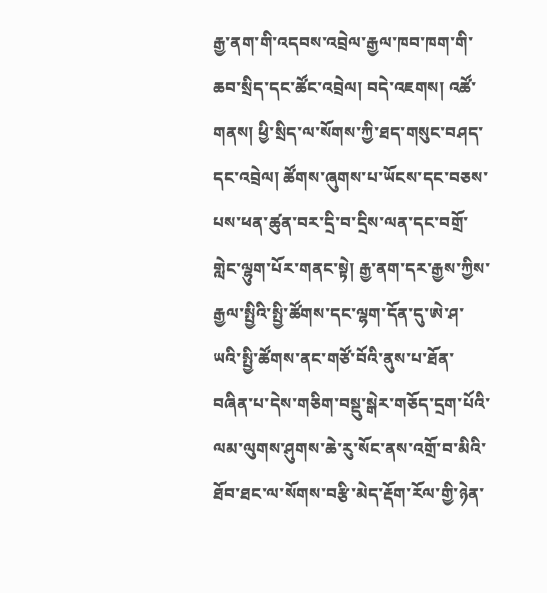རྒྱ་ནག་གི་འདབས་འབྲེལ་རྒྱལ་ཁབ་ཁག་གི་ཆབ་སྲིད་དང་ཚོང་འབྲེལ། བདེ་འཇགས། འཚོ་གནས། ཕྱི་སྲིད་ལ་སོགས་ཀྱི་ཐད་གསུང་བཤད་དང་འབྲེལ། ཚོགས་ཞུགས་པ་ཡོངས་དང་བཅས་པས་ཕན་ཚུན་བར་དྲི་བ་དྲིས་ལན་དང་བགྲོ་གླེང་ལྷུག་པོར་གནང་སྟེ། རྒྱ་ནག་དར་རྒྱས་ཀྱིས་རྒྱལ་སྤྱིའི་སྤྱི་ཚོགས་དང་ལྷག་དོན་དུ་ཨེ་ཤ་ཡའི་སྤྱི་ཚོགས་ནང་གཙོ་བོའི་ནུས་པ་ཐོན་བཞིན་པ་དེས་གཅིག་བསྡུ་སྒེར་གཅོད་དྲག་པོའི་ལམ་ལུགས་ཤུགས་ཆེ་རུ་སོང་ནས་འགྲོ་བ་མིའི་ཐོབ་ཐང་ལ་སོགས་བརྩི་མེད་རྡོག་རོལ་གྱི་ཉེན་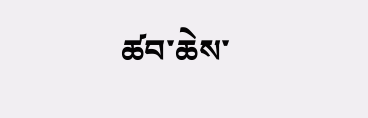ཚབ་ཆེས་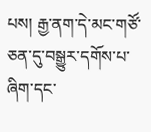པས། རྒྱ་ནག་དེ་མང་གཙོ་ཅན་དུ་བསྒྱུར་དགོས་པ་ཞིག་དང་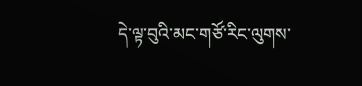དེ་ལྟ་བུའི་མང་གཙོ་རིང་ལུགས་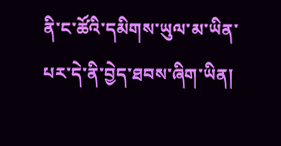ནི་ང་ཚོའི་དམིགས་ཡུལ་མ་ཡིན་པར་དེ་ནི་བྱེད་ཐབས་ཞིག་ཡིན།